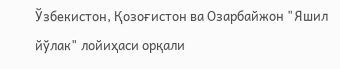Ўзбекистон, Қозоғистон ва Озарбайжон "Яшил йўлак" лойиҳаси орқали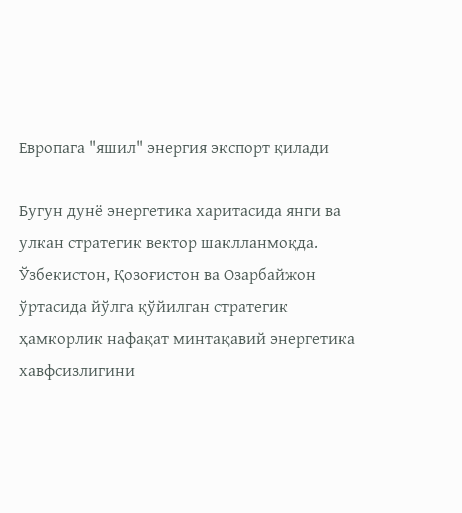Европага "яшил" энергия экспорт қилади

Бугун дунё энергетика харитасида янги ва улкан стратегик вектор шаклланмоқда. Ўзбекистон, Қозоғистон ва Озарбайжон ўртасида йўлга қўйилган стратегик ҳамкорлик нафақат минтақавий энергетика хавфсизлигини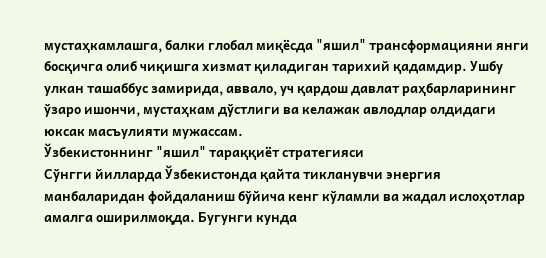мустаҳкамлашга, балки глобал миқёсда "яшил" трансформацияни янги босқичга олиб чиқишга хизмат қиладиган тарихий қадамдир. Ушбу улкан ташаббус замирида, аввало, уч қардош давлат раҳбарларининг ўзаро ишончи, мустаҳкам дўстлиги ва келажак авлодлар олдидаги юксак масъулияти мужассам.
Ўзбекистоннинг "яшил" тараққиёт стратегияси
Сўнгги йилларда Ўзбекистонда қайта тикланувчи энергия манбаларидан фойдаланиш бўйича кенг кўламли ва жадал ислоҳотлар амалга оширилмоқда. Бугунги кунда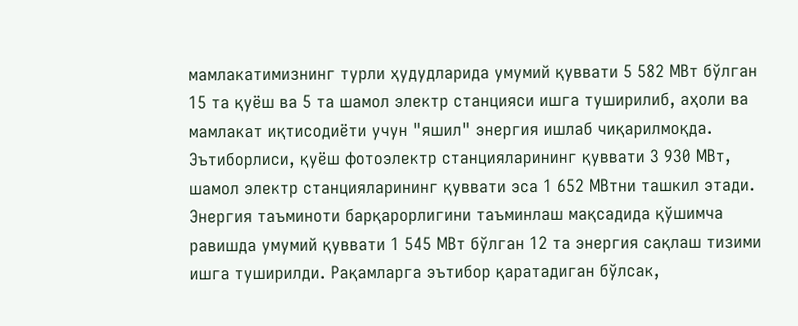мамлакатимизнинг турли ҳудудларида умумий қуввати 5 582 МВт бўлган 15 та қуёш ва 5 та шамол электр станцияси ишга туширилиб, аҳоли ва мамлакат иқтисодиёти учун "яшил" энергия ишлаб чиқарилмоқда. Эътиборлиси, қуёш фотоэлектр станцияларининг қуввати 3 930 МВт, шамол электр станцияларининг қуввати эса 1 652 МВтни ташкил этади. Энергия таъминоти барқарорлигини таъминлаш мақсадида қўшимча равишда умумий қуввати 1 545 МВт бўлган 12 та энергия сақлаш тизими ишга туширилди. Рақамларга эътибор қаратадиган бўлсак,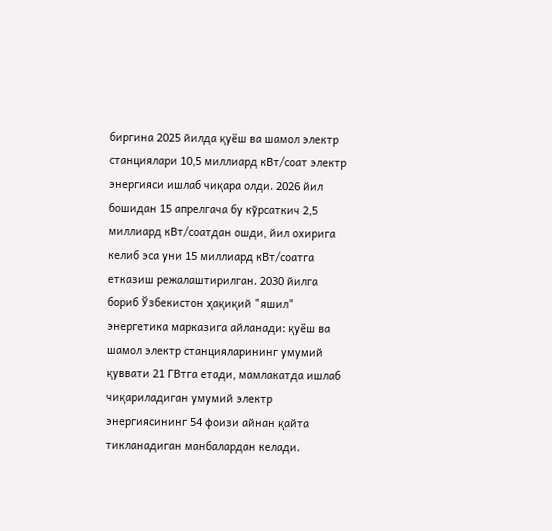биргина 2025 йилда қуёш ва шамол электр станциялари 10,5 миллиард кВт/соат электр энергияси ишлаб чиқара олди. 2026 йил бошидан 15 апрелгача бу кўрсаткич 2,5 миллиард кВт/соатдан ошди, йил охирига келиб эса уни 15 миллиард кВт/соатга етказиш режалаштирилган. 2030 йилга бориб Ўзбекистон ҳақиқий "яшил" энергетика марказига айланади: қуёш ва шамол электр станцияларининг умумий қуввати 21 ГВтга етади, мамлакатда ишлаб чиқариладиган умумий электр энергиясининг 54 фоизи айнан қайта тикланадиган манбалардан келади.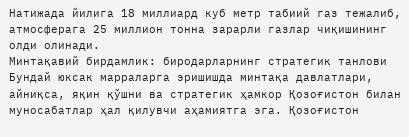Натижада йилига 18 миллиард куб метр табиий газ тежалиб, атмосферага 25 миллион тонна зарарли газлар чиқишининг олди олинади.
Минтақавий бирдамлик: биродарларнинг стратегик танлови
Бундай юксак марраларга эришишда минтақа давлатлари, айниқса, яқин қўшни ва стратегик ҳамкор Қозоғистон билан муносабатлар ҳал қилувчи аҳамиятга эга. Қозоғистон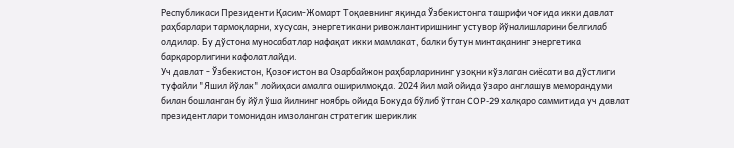Республикаси Президенти Қасим-Жомарт Тоқаевнинг яқинда Ўзбекистонга ташрифи чоғида икки давлат раҳбарлари тармоқларни, хусусан, энергетикани ривожлантиришнинг устувор йўналишларини белгилаб олдилар. Бу дўстона муносабатлар нафақат икки мамлакат, балки бутун минтақанинг энергетика барқарорлигини кафолатлайди.
Уч давлат - Ўзбекистон, Қозоғистон ва Озарбайжон раҳбарларининг узоқни кўзлаган сиёсати ва дўстлиги туфайли "Яшил йўлак" лойиҳаси амалга оширилмоқда. 2024 йил май ойида ўзаро англашув меморандуми билан бошланган бу йўл ўша йилнинг ноябрь ойида Бокуда бўлиб ўтган COP-29 халқаро саммитида уч давлат президентлари томонидан имзоланган стратегик шериклик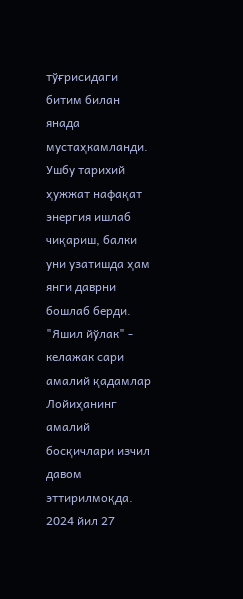тўғрисидаги битим билан янада мустаҳкамланди. Ушбу тарихий ҳужжат нафақат энергия ишлаб чиқариш, балки уни узатишда ҳам янги даврни бошлаб берди.
"Яшил йўлак" - келажак сари амалий қадамлар
Лойиҳанинг амалий босқичлари изчил давом эттирилмоқда. 2024 йил 27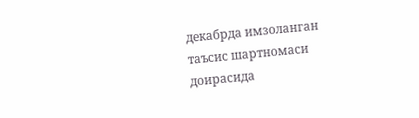декабрда имзоланган таъсис шартномаси доирасида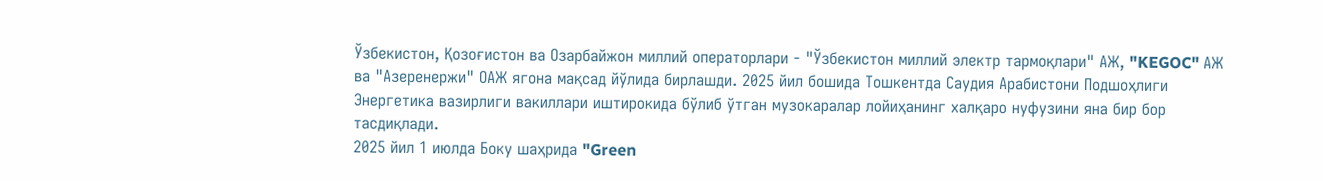Ўзбекистон, Қозоғистон ва Озарбайжон миллий операторлари - "Ўзбекистон миллий электр тармоқлари" АЖ, "KEGOC" АЖ ва "Азеренержи" ОАЖ ягона мақсад йўлида бирлашди. 2025 йил бошида Тошкентда Саудия Арабистони Подшоҳлиги Энергетика вазирлиги вакиллари иштирокида бўлиб ўтган музокаралар лойиҳанинг халқаро нуфузини яна бир бор тасдиқлади.
2025 йил 1 июлда Боку шаҳрида "Green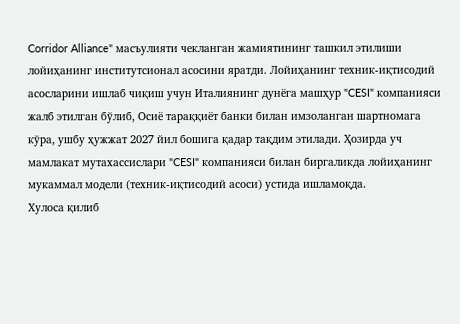Corridor Alliance" масъулияти чекланган жамиятининг ташкил этилиши лойиҳанинг институтсионал асосини яратди. Лойиҳанинг техник-иқтисодий асосларини ишлаб чиқиш учун Италиянинг дунёга машҳур "CESI" компанияси жалб этилган бўлиб, Осиё тараққиёт банки билан имзоланган шартномага кўра, ушбу ҳужжат 2027 йил бошига қадар тақдим этилади. Ҳозирда уч мамлакат мутахассислари "CESI" компанияси билан биргаликда лойиҳанинг мукаммал модели (техник-иқтисодий асоси) устида ишламоқда.
Хулоса қилиб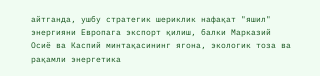айтганда, ушбу стратегик шериклик нафақат "яшил" энергияни Европага экспорт қилиш, балки Марказий Осиё ва Каспий минтақасининг ягона, экологик тоза ва рақамли энергетика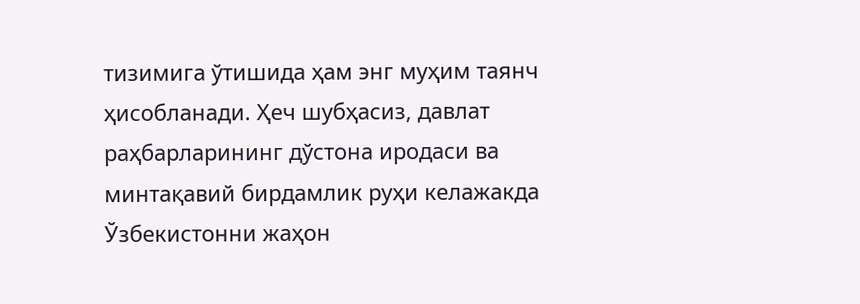тизимига ўтишида ҳам энг муҳим таянч ҳисобланади. Ҳеч шубҳасиз, давлат раҳбарларининг дўстона иродаси ва минтақавий бирдамлик руҳи келажакда Ўзбекистонни жаҳон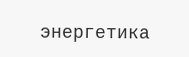энергетика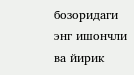бозоридаги энг ишончли ва йирик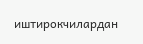иштирокчилардан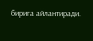бирига айлантиради.